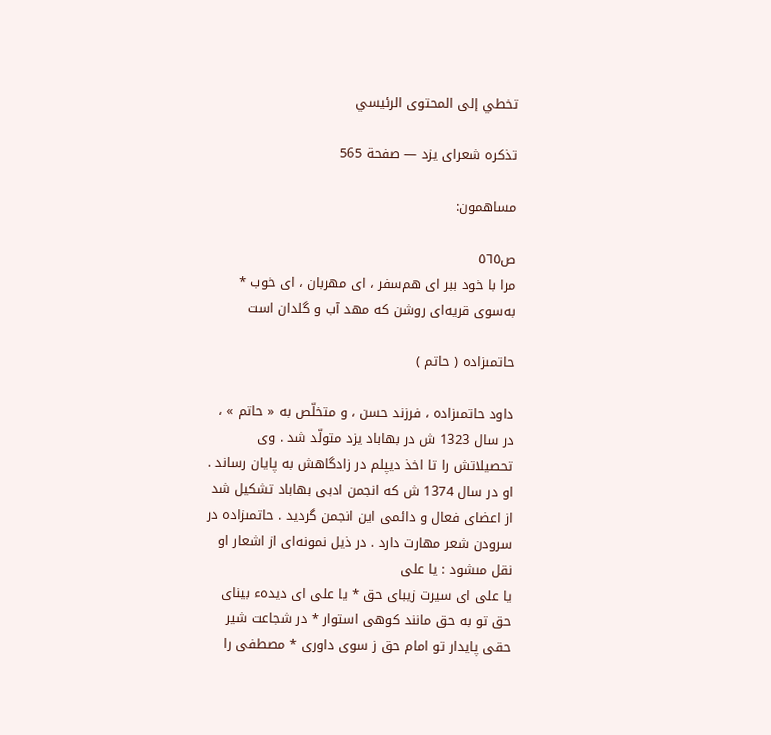تخطي إلى المحتوى الرئيسي

تذكره شعراى يزد — صفحة 565

مساهمون:

ص٥٦٥
مرا با خود ببر اى هم‌سفر ، اى مهربان ، اى خوب * به‌سوى قريه‌اى روشن كه مهد آب و گلدان است

حاتمىزاده ( حاتم )

داود حاتمىزاده ، فرزند حسن ، و متخلّص به « حاتم » ، در سال 1323 ش در بهاباد يزد متولّد شد . وى تحصيلاتش را تا اخذ ديپلم در زادگاهش به پايان رساند . او در سال 1374 ش كه انجمن ادبى بهاباد تشكيل شد از اعضاى فعال و دائمى اين انجمن گرديد . حاتمىزاده در سرودن شعر مهارت دارد . در ذيل نمونه‌اى از اشعار او نقل مىشود : يا على
يا على اى سيرت زيباى حق * يا على اى ديدهء بيناى حق تو به حق مانند كوهى استوار * در شجاعت شير حقى پايدار تو امام حق ز سوى داورى * مصطفى را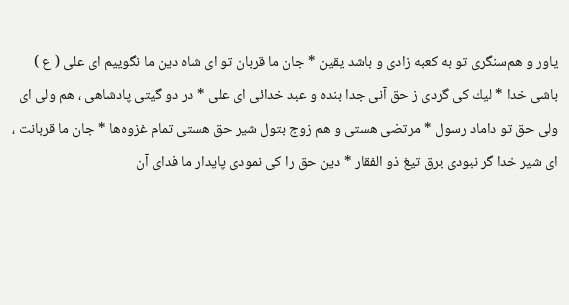ياور و هم‌سنگرى تو به كعبه زادى و باشد يقين * جان ما قربان تو اى شاه دين ما نگوييم اى على ( ع ) باشى خدا * ليك كى گردى ز حق آنى جدا بنده و عبد خدائى اى على * در دو گيتى پادشاهى ، هم ولى اى ولى حق تو داماد رسول * مرتضى هستى و هم زوج بتول شير حق هستى تمام غزوه‌ها * جان ما قربانت ، اى شير خدا گر نبودى برق تيغ ذو الفقار * دين حق را كى نمودى پايدار ما فداى آن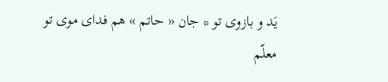يَد و بازوى تو * جان « حاتم » هم فداى موى تو
معلّم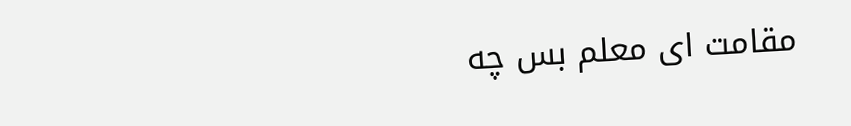مقامت اى معلم بس چه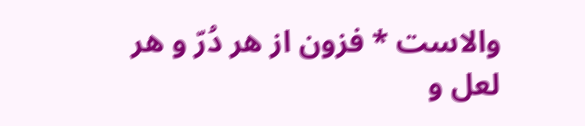والاست * فزون از هر دُرّ و هر لعل و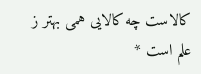كالاست چه كالايى همى بهتر ز علم است *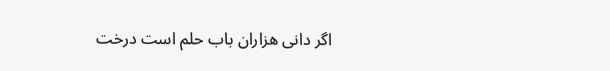اگر دانى هزاران باب حلم است درخت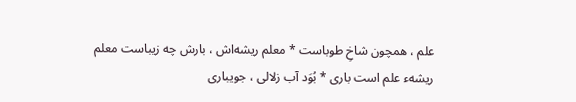علم ، همچون شاخِ طوباست * معلم ريشه‌اش ، بارش چه زيباست معلم ريشهء علم است بارى * بُوَد آب زلالى ، جويبارى